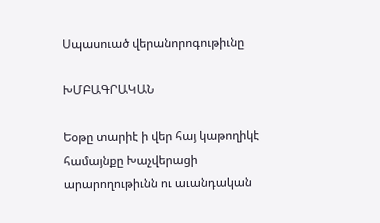Սպասուած վերանորոգութիւնը

ԽՄԲԱԳՐԱԿԱՆ

Եօթը տարիէ ի վեր հայ կաթողիկէ համայնքը Խաչվերացի արարողութիւնն ու աւանդական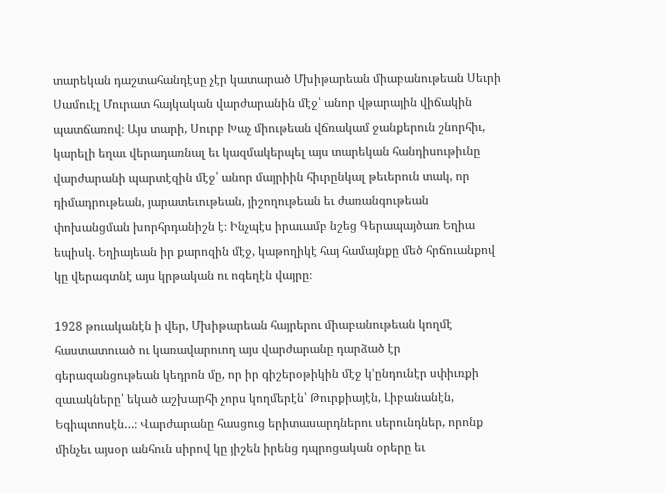տարեկան դաշտահանդէսը չէր կատարած Մխիթարեան միաբանութեան Սեւրի Սամուէլ Մուրատ հայկական վարժարանին մէջ՝ անոր վթարային վիճակին պատճառով։ Այս տարի, Սուրբ Խաչ միութեան վճռակամ ջանքերուն շնորհիւ, կարելի եղաւ վերադառնալ եւ կազմակերպել այս տարեկան հանդիսութիւնը վարժարանի պարտէզին մէջ՝ անոր մայրիին հիւրընկալ թեւերուն տակ, որ դիմադրութեան, յարատեւութեան, յիշողութեան եւ ժառանգութեան փոխանցման խորհրդանիշն է։ Ինչպէս իրաւամբ նշեց Գերապայծառ Եղիա եպիսկ. Եղիայեան իր քարոզին մէջ, կաթողիկէ հայ համայնքը մեծ հրճուանքով կը վերագտնէ այս կրթական ու ոգեղէն վայրը։

1928 թուականէն ի վեր, Մխիթարեան հայրերու միաբանութեան կողմէ հաստատուած ու կառավարուող այս վարժարանը դարձած էր գերազանցութեան կեդրոն մը, որ իր գիշերօթիկին մէջ կ՚ընդունէր սփիւռքի զաւակները՝ եկած աշխարհի չորս կողմերէն՝ Թուրքիայէն, Լիբանանէն, Եգիպտոսէն…։ Վարժարանը հասցուց երիտասարդներու սերունդներ, որոնք մինչեւ այսօր անհուն սիրով կը յիշեն իրենց դպրոցական օրերը եւ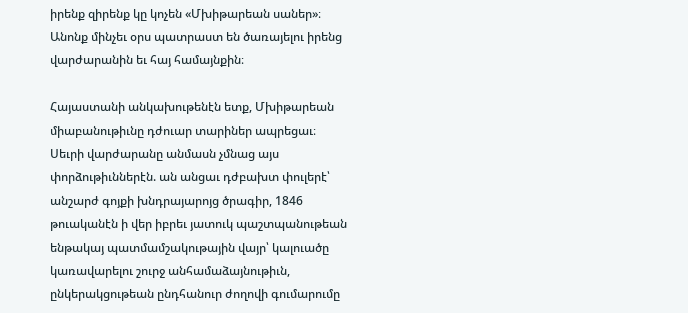իրենք զիրենք կը կոչեն «Մխիթարեան սաներ»։ Անոնք մինչեւ օրս պատրաստ են ծառայելու իրենց վարժարանին եւ հայ համայնքին։

Հայաստանի անկախութենէն ետք, Մխիթարեան միաբանութիւնը դժուար տարիներ ապրեցաւ։ Սեւրի վարժարանը անմասն չմնաց այս փորձութիւններէն. ան անցաւ դժբախտ փուլերէ՝ անշարժ գոյքի խնդրայարոյց ծրագիր, 1846 թուականէն ի վեր իբրեւ յատուկ պաշտպանութեան ենթակայ պատմամշակութային վայր՝ կալուածը կառավարելու շուրջ անհամաձայնութիւն, ընկերակցութեան ընդհանուր ժողովի գումարումը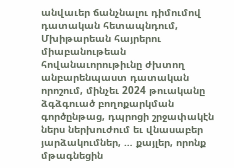անվաւեր ճանչնալու դիմումով դատական հետապնդում, Մխիթարեան հայրերու միաբանութեան հովանաւորութիւնը ժխտող անբարենպաստ դատական որոշում, մինչեւ 2024 թուականը ձգձգուած բողոքարկման գործընթաց, դպրոցի շրջափակէն ներս ներխուժում եւ վնասաբեր յարձակումներ, … քայլեր, որոնք մթագնեցին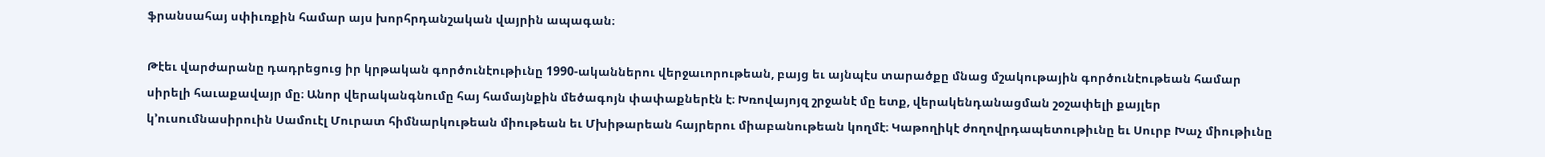ֆրանսահայ սփիւռքին համար այս խորհրդանշական վայրին ապագան։

Թէեւ վարժարանը դադրեցուց իր կրթական գործունէութիւնը 1990-ականներու վերջաւորութեան, բայց եւ այնպէս տարածքը մնաց մշակութային գործունէութեան համար սիրելի հաւաքավայր մը։ Անոր վերականգնումը հայ համայնքին մեծագոյն փափաքներէն է։ Խռովայոյզ շրջանէ մը ետք, վերակենդանացման շօշափելի քայլեր կ՚ուսումնասիրուին Սամուէլ Մուրատ հիմնարկութեան միութեան եւ Մխիթարեան հայրերու միաբանութեան կողմէ։ Կաթողիկէ ժողովրդապետութիւնը եւ Սուրբ Խաչ միութիւնը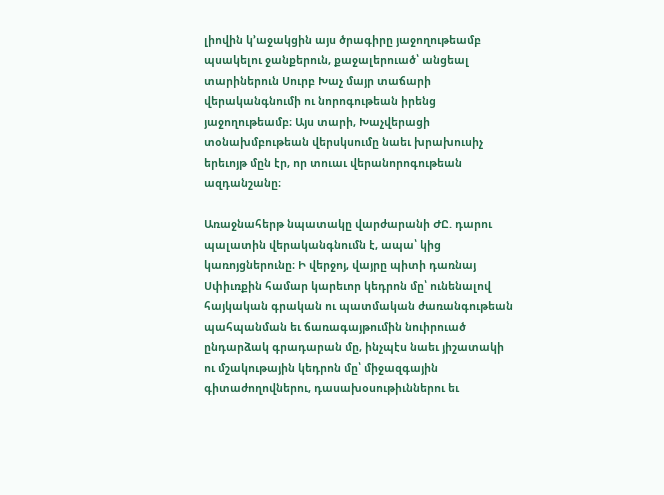լիովին կ՚աջակցին այս ծրագիրը յաջողութեամբ պսակելու ջանքերուն, քաջալերուած՝ անցեալ տարիներուն Սուրբ Խաչ մայր տաճարի վերականգնումի ու նորոգութեան իրենց յաջողութեամբ։ Այս տարի, Խաչվերացի տօնախմբութեան վերսկսումը նաեւ խրախուսիչ երեւոյթ մըն էր, որ տուաւ վերանորոգութեան ազդանշանը։

Առաջնահերթ նպատակը վարժարանի ԺԸ. դարու պալատին վերականգնումն է, ապա՝ կից կառոյցներունը։ Ի վերջոյ, վայրը պիտի դառնայ Սփիւռքին համար կարեւոր կեդրոն մը՝ ունենալով հայկական գրական ու պատմական ժառանգութեան պահպանման եւ ճառագայթումին նուիրուած ընդարձակ գրադարան մը, ինչպէս նաեւ յիշատակի ու մշակութային կեդրոն մը՝ միջազգային գիտաժողովներու, դասախօսութիւններու եւ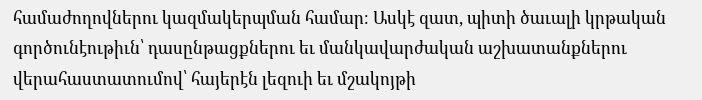համաժողովներու կազմակերպման համար։ Ասկէ զատ, պիտի ծաւալի կրթական գործունէութիւն՝ դասընթացքներու եւ մանկավարժական աշխատանքներու վերահաստատումով՝ հայերէն լեզուի եւ մշակոյթի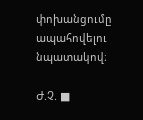փոխանցումը ապահովելու նպատակով։

Ժ.Չ. ■